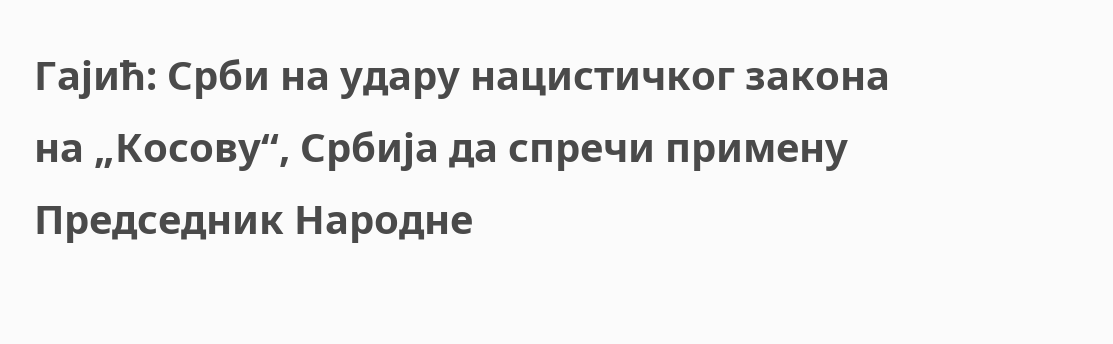Гајић: Срби на удару нацистичког закона на „Косову“, Србија да спречи примену
Председник Народне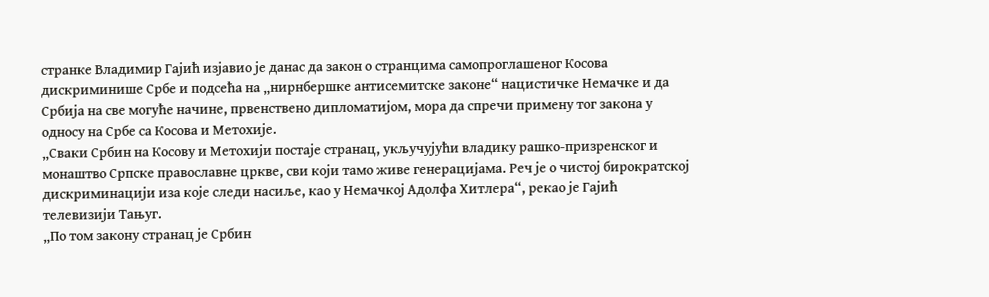странке Владимир Гајић изјавио је данас да закон о странцима самопроглашеног Косова дискриминише Србе и подсећа на „нирнбершке антисемитске законе“ нацистичке Немачке и да Србија на све могуће начине, првенствено дипломатијом, мора да спречи примену тог закона у односу на Србе са Косова и Метохије.
„Сваки Србин на Косову и Метохији постаје странац, укључујући владику рашко-призренског и монаштво Српске православне цркве, сви који тамо живе генерацијама. Реч је о чистој бирократској дискриминацији иза које следи насиље, као у Немачкој Адолфа Хитлера“, рекао је Гајић телевизији Тањуг.
„По том закону странац је Србин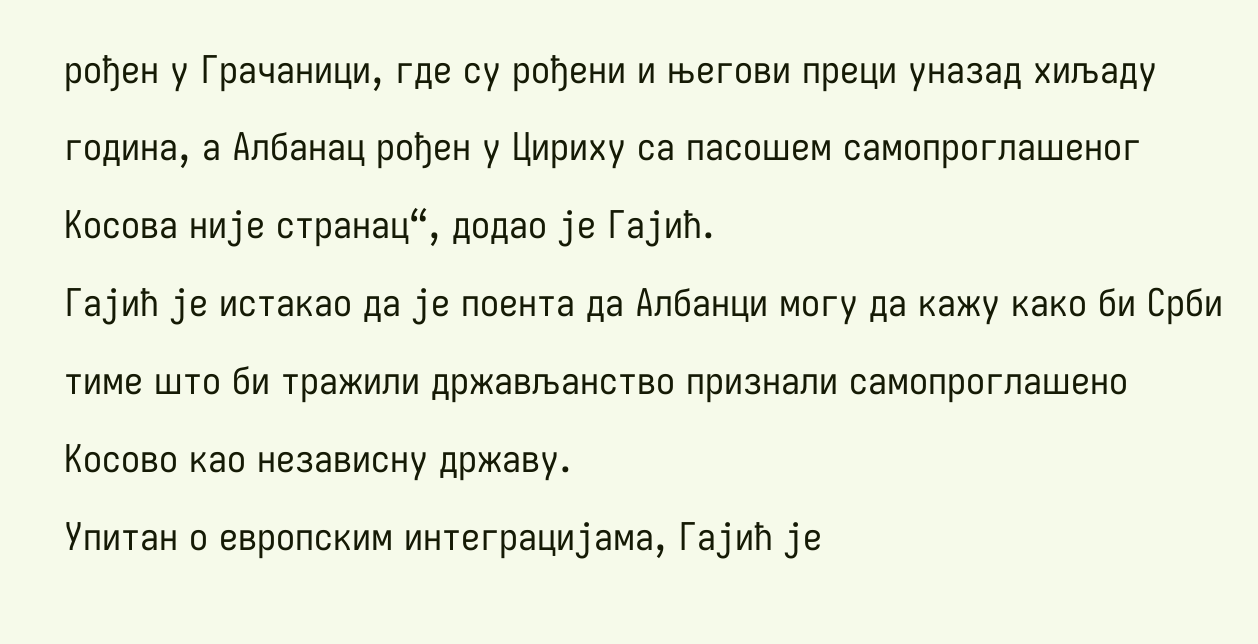рођен у Грачаници, где су рођени и његови преци уназад хиљаду година, а Албанац рођен у Цириху са пасошем самопроглашеног Косова није странац“, додао је Гајић.
Гајић је истакао да је поента да Албанци могу да кажу како би Срби тиме што би тражили држављанство признали самопроглашено Косово као независну државу.
Упитан о европским интеграцијама, Гајић је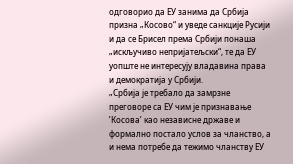одговорио да ЕУ занима да Србија призна „Косово“ и уведе санкције Русији и да се Брисел према Србији понаша „искључиво непријатељски“, те да ЕУ уопште не интересују владавина права и демократија у Србији.
„Србија је требало да замрзне преговоре са ЕУ чим је признавање ’Косова’ као независне државе и формално постало услов за чланство, а и нема потребе да тежимо чланству ЕУ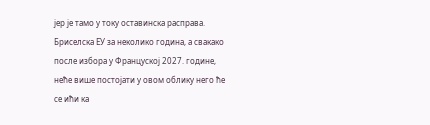јер је тамо у току оставинска расправа. Бриселска ЕУ за неколико година, а свакако после избора у Француској 2027. године, неће више постојати у овом облику него ће се ићи ка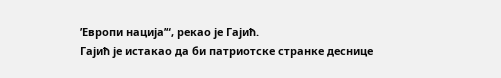’Европи нација’“, рекао је Гајић.
Гајић је истакао да би патриотске странке деснице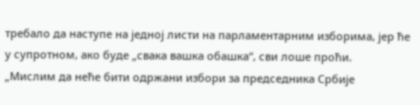требало да наступе на једној листи на парламентарним изборима, јер ће у супротном, ако буде „свака вашка обашка“, сви лоше проћи.
„Мислим да неће бити одржани избори за председника Србије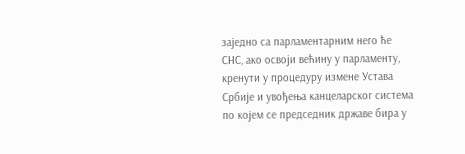заједно са парламентарним него ће СНС, ако освоји већину у парламенту, кренути у процедуру измене Устава Србије и увођења канцеларског система по којем се председник државе бира у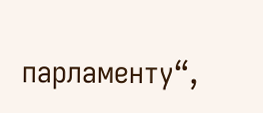парламенту“,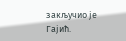закључио је Гајић.